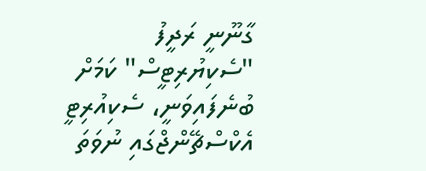ގާނޫނީ ރަދީފު
"ސެކިޔުރިޓީސް" ކަމަށް ބުނެފައިވަނީ، ސެކިއުރިޓީ އެކްސްޗޭންޖްގައި ނުވަތަ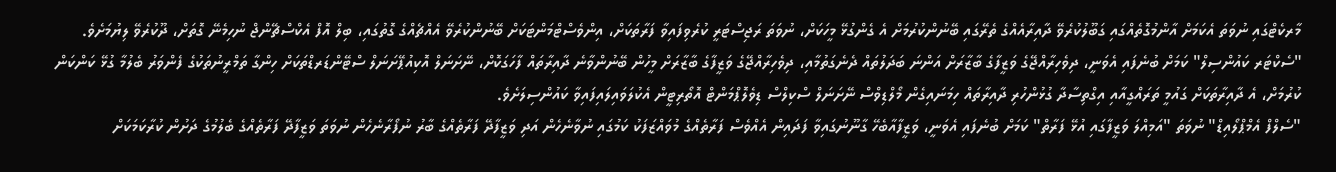މާރކެޓްގައި ނުވަތަ އެކަމަށް އާންމުގޮތެއްގައި ގަބޫލުކުރެވޭ ދާއިރާއެއްގެ ތެރޭގައި ބޭނުންކުރުމަށް އެ ގެންގުޅޭ މީހަކަށް، ނުވަތަ ރަޖިސްޓަރީ ކުރެވިފައިވާ ފަރާތަކަށް، އިންވެސްޓްމަންޓަކަށް ބޭނުންކުރެވޭ އެއްޗެއްގެ ގޮތުގައި، ބިލް އޮފް އެކްސްޗޭންޖް ނުހިމެނޭ ގޮތަށް، ދޫކުރެވޭ ލިޔުމަށެވެ.
"ސެކްޓަރ ކައުންސިލް" ކަމަށް ބުނެފައި އެވަނީ، ދިވެހިރާއްޖޭގެ ވަޒީފާގެ ބާޒާރަށް އަންނަ ބަދަލުތައް ދެނެގަތުމާއި، ދިވެހިރާއްޖޭގެ ވަޒީފާގެ ބާޒާރަށް މީހުން ބޭނުންވާނެ ދާއިރާތައް ފާހަގަކޮށް، ނޭށަނަލް އޮކިއުޕޭށަނަލް ސްޓޭންޑަރޑްތަކަށް ހިންގާ ތަމްރީނުތަކުގެ ފެންވަރު ބެލުމާ ގުޅޭ ކަންކަން ކުރުމަށް، އެ ދާއިރާތަކަށް ގައުމީ ތަރައްގީއާއި އިގްތިސާދާ ގުޅުންހުރި ދާއިރާތައް ހިމަނައިގެން މޯލްޑިވްސް ނޭށަނަލް ސްކިލްސް ޑިވެލޮޕްމަންޓް އޮތޯރިޓީން އެކުލަވައިލައިފައިވާ ކައުންސިލަށެވެ.
"ސެލްފް އެމްޕްލޯއިޑް" ނުވަތަ "އަމިއްލަ ވަޒީފާގައި އުޅޭ ފަރާތް" ކަމަށް ބުނެފައި އެވަނީ، ވަޒީފާއާބެހޭ ގާނޫނުގައިވާ ފަދައިން އެއްވެސް ފަރާތެއްގެ މުވައްޒަފަކު ކަމުގައި ނުވާނެހެން އަދި ވަޒީފާދޭ ފަރާތެއްގެ ބާރު ނުފޯރާނެހެން ނުވަތަ ވަޒީފާދޭ ފަރާތެއްގެ ބެލުމުގެ ދަށުން ކުރާކަމަކަށް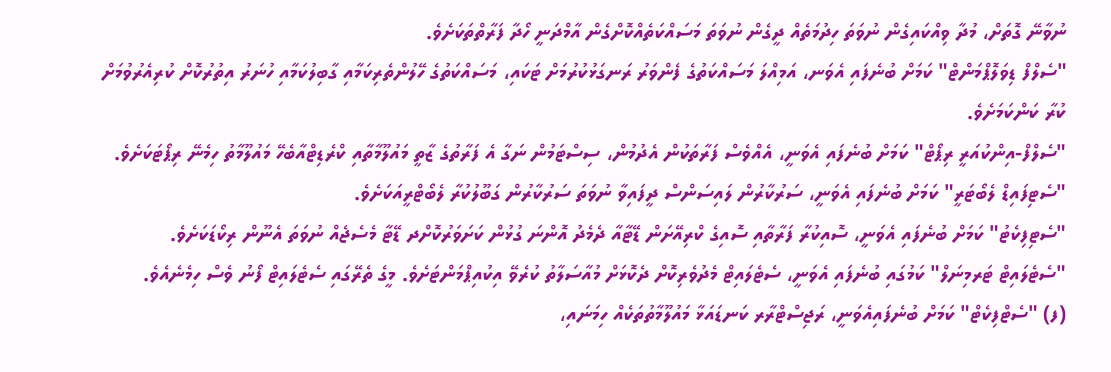ނުވާނޭ ގޮތަށް، މުދާ ވިއްކައިގެން ނުވަތަ ހިދުމަތެއް ދީގެން ނުވަތަ މަސައްކަތެއްކޮށްގެން އާމްދަނީ ހޯދާ ފަރާތްތަކަށެވެ.
"ސެލްފް ޑިވަލޮޕްމަންޓް" ކަމަށް ބުނެފައި އެވަނ، އަމިއްލަ މަސައްކަތުގެ ފެންވަރު ރަނގަޅުކުރުމަށް ޓަކައި، މަސައްކަތުގެ ހޭލުންތެރިކަމާއި ގާބިލުކަމާއި ހުނަރު އިތުރުކޮށް ކުރިއެރުވުމަށް ކުރާ ކަންކަމަށެވެ.
"ސެލްފް-އިންކުއަރީ ރިޕޯޓް" ކަމަށް ބުނެފައި އެވަނީ، އެއްވެސް ފަރާތަކުން އެދުމުން، ސިސްޓަމުން ނަގާ އެ ފަރާތުގެ ޒާތީ މައުލޫމާތާއި ކްރެޑިޓްއާބެހޭ މައުލޫމާތު ހިމެނޭ ރިޕޯޓަކަށެވެ.
"ސެޓިފައިޑް ލެބޯޓަރީ" ކަމަށް ބުނެފައި އެވަނީ، ސަރުކާރުން ލައިސަންސް ދީފައިވާ ނުވަތަ ސަރުކާރުން ގަބޫލުކުރާ ލެބޯޓްރީއަކަށެވެ.
"ސެޓިފިކެޓު" ކަމަށް ބުނެފައި އެވަނީ، ސޮއިކުރާ ފަރާތާއި ސޮއިގެ ކްރިއޭށަން ޑޭޓާއާ ދެމެދު އޮންނަ ގުޅުން ކަށަވަރުކޮށްދ ޑޭޓާ މެސެޖެއް ނުވަތަ އެނޫން ރިކޯޑަކަށެވެ.
"ސެޓެލައިޓް ޓަރމިނަލް" ކަމުގައި ބުނެފައި އެވަނީ، ސެޓެލައިޓް މެދުވެރިކޮށް ދެކޮޅަށް މުއާސަލާތު ކުރެވޭ އިކުއިޕްމަންޓަށެވެ. މީގެ ތެރޭގައި ސެޓެލައިޓް ފޯނު ވެސް ހިމެނެއެވެ.
(ފ) "ސެޓްފިކެޓް" ކަމަށް ބުނެފައިއެވަނީ، ރަޖިސްޓްރާރ ކަނޑައަޅާ މައުލޫމާތުތަކެއް ހިމަނައި،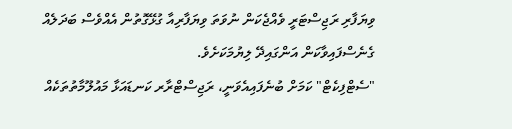ވިޔަފާރި ރަޖިސްޓަރީ ވެއްޖެކަން ނުވަތަ ވިޔަފާރިއާ ގުޅޭގޮތުން އެއްވެސް ބަދަލެއް ގެނެސްފައިވާކަން އަންގައިދޭ ލިޔުމަކަށެވެ.
"ސެޓްފިކެޓް" ކަމަށް ބުނެފައިއެވަނީ، ރަޖިސްޓްރާރ ކަނޑައަޅާ މައުލޫމާތުތަކެއް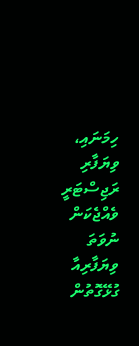ހިމަނައި، ވިޔަފާރި ރަޖިސްޓަރީ ވެއްޖެކަން ނުވަތަ ވިޔަފާރިއާ ގުޅޭގޮތުން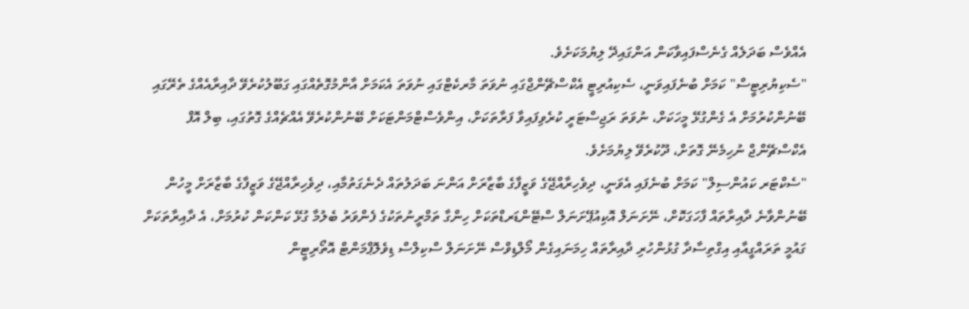އެއްވެސް ބަދަލެއް ގެނެސްފައިވާކަން އަންގައިދޭ ލިޔުމަކަށެވެ.
"ސެކިޔުރިޓީސް" ކަމަށް ބުނެފައިވަނީ، ސެކިއުރިޓީ އެކްސްޗޭންޖްގައި ނުވަތަ މާރކެޓްގައި ނުވަތަ އެކަމަށް އާންމުގޮތެއްގައި ގަބޫލުކުރެވޭ ދާއިރާއެއްގެ ތެރޭގައި ބޭނުންކުރުމަށް އެ ގެންގުޅޭ މީހަކަށް، ނުވަތަ ރަޖިސްޓަރީ ކުރެވިފައިވާ ފަރާތަކަށް، އިންވެސްޓްމަންޓަކަށް ބޭނުންކުރެވޭ އެއްޗެއްގެ ގޮތުގައި، ބިލް އޮފް އެކްސްޗޭންޖް ނުހިމެނޭ ގޮތަށް، ދޫކުރެވޭ ލިޔުމަށެވެ.
"ސެކްޓަރ ކައުންސިލް" ކަމަށް ބުނެފައި އެވަނީ، ދިވެހިރާއްޖޭގެ ވަޒީފާގެ ބާޒާރަށް އަންނަ ބަދަލުތައް ދެނެގަތުމާއި، ދިވެހިރާއްޖޭގެ ވަޒީފާގެ ބާޒާރަށް މީހުން ބޭނުންވާނެ ދާއިރާތައް ފާހަގަކޮށް، ނޭށަނަލް އޮކިއުޕޭށަނަލް ސްޓޭންޑަރޑްތަކަށް ހިންގާ ތަމްރީނުތަކުގެ ފެންވަރު ބެލުމާ ގުޅޭ ކަންކަން ކުރުމަށް، އެ ދާއިރާތަކަށް ގައުމީ ތަރައްގީއާއި އިގްތިސާދާ ގުޅުންހުރި ދާއިރާތައް ހިމަނައިގެން މޯލްޑިވްސް ނޭށަނަލް ސްކިލްސް ޑިވެލޮޕްމަންޓް އޮތޯރިޓީން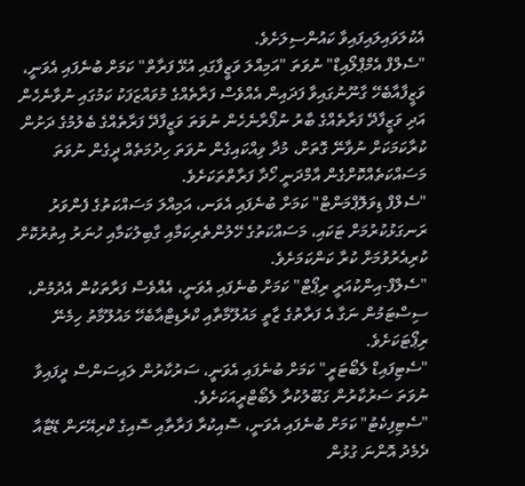އެކުލަވައިލައިފައިވާ ކައުންސިލަށެވެ.
"ސެލްފް އެމްޕްލޯއިޑް" ނުވަތަ "އަމިއްލަ ވަޒީފާގައި އުޅޭ ފަރާތް" ކަމަށް ބުނެފައި އެވަނީ، ވަޒީފާއާބެހޭ ގާނޫނުގައިވާ ފަދައިން އެއްވެސް ފަރާތެއްގެ މުވައްޒަފަކު ކަމުގައި ނުވާނެހެން އަދި ވަޒީފާދޭ ފަރާތެއްގެ ބާރު ނުފޯރާނެހެން ނުވަތަ ވަޒީފާދޭ ފަރާތެއްގެ ބެލުމުގެ ދަށުން ކުރާކަމަކަށް ނުވާނޭ ގޮތަށް، މުދާ ވިއްކައިގެން ނުވަތަ ހިދުމަތެއް ދީގެން ނުވަތަ މަސައްކަތެއްކޮށްގެން އާމްދަނީ ހޯދާ ފަރާތްތަކަށެވެ.
"ސެލްފް ޑިވަލޮޕްމަންޓް" ކަމަށް ބުނެފައި އެވަނ، އަމިއްލަ މަސައްކަތުގެ ފެންވަރު ރަނގަޅުކުރުމަށް ޓަކައި، މަސައްކަތުގެ ހޭލުންތެރިކަމާއި ގާބިލުކަމާއި ހުނަރު އިތުރުކޮށް ކުރިއެރުވުމަށް ކުރާ ކަންކަމަށެވެ.
"ސެލްފް-އިންކުއަރީ ރިޕޯޓް" ކަމަށް ބުނެފައި އެވަނީ، އެއްވެސް ފަރާތަކުން އެދުމުން، ސިސްޓަމުން ނަގާ އެ ފަރާތުގެ ޒާތީ މައުލޫމާތާއި ކްރެޑިޓްއާބެހޭ މައުލޫމާތު ހިމެނޭ ރިޕޯޓަކަށެވެ.
"ސެޓިފައިޑް ލެބޯޓަރީ" ކަމަށް ބުނެފައި އެވަނީ، ސަރުކާރުން ލައިސަންސް ދީފައިވާ ނުވަތަ ސަރުކާރުން ގަބޫލުކުރާ ލެބޯޓްރީއަކަށެވެ.
"ސެޓިފިކެޓު" ކަމަށް ބުނެފައި އެވަނީ، ސޮއިކުރާ ފަރާތާއި ސޮއިގެ ކްރިއޭށަން ޑޭޓާއާ ދެމެދު އޮންނަ ގުޅުން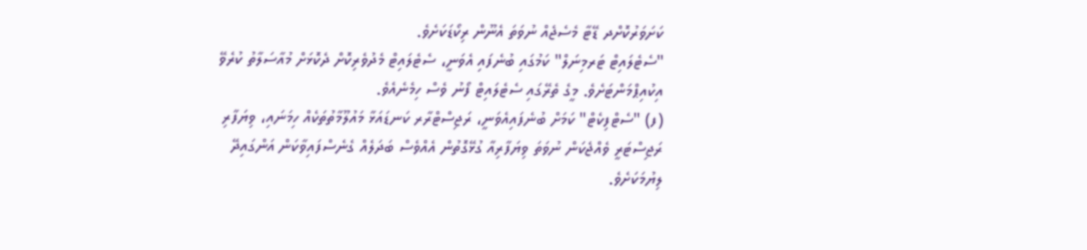ކަށަވަރުކޮށްދ ޑޭޓާ މެސެޖެއް ނުވަތަ އެނޫން ރިކޯޑަކަށެވެ.
"ސެޓެލައިޓް ޓަރމިނަލް" ކަމުގައި ބުނެފައި އެވަނީ، ސެޓެލައިޓް މެދުވެރިކޮށް ދެކޮޅަށް މުއާސަލާތު ކުރެވޭ އިކުއިޕްމަންޓަށެވެ. މީގެ ތެރޭގައި ސެޓެލައިޓް ފޯނު ވެސް ހިމެނެއެވެ.
(ފ) "ސެޓްފިކެޓް" ކަމަށް ބުނެފައިއެވަނީ، ރަޖިސްޓްރާރ ކަނޑައަޅާ މައުލޫމާތުތަކެއް ހިމަނައި، ވިޔަފާރި ރަޖިސްޓަރީ ވެއްޖެކަން ނުވަތަ ވިޔަފާރިއާ ގުޅޭގޮތުން އެއްވެސް ބަދަލެއް ގެނެސްފައިވާކަން އަންގައިދޭ ލިޔުމަކަށެވެ.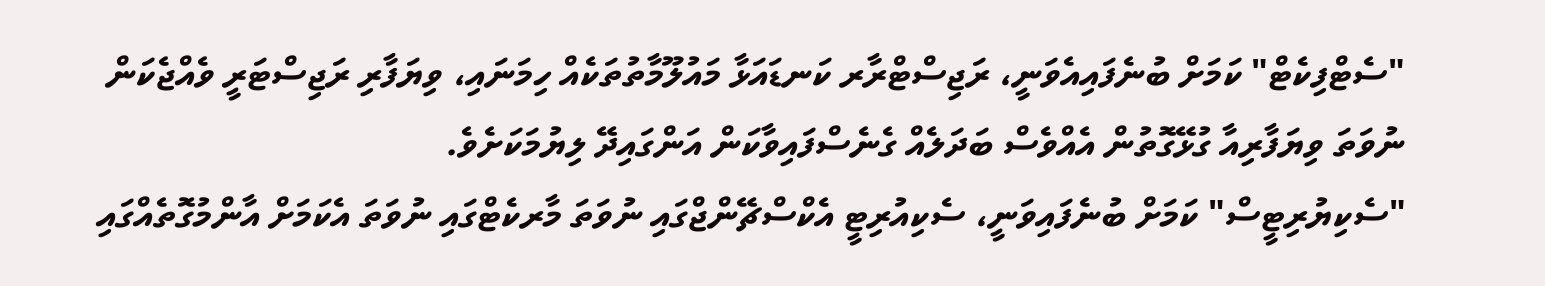"ސެޓްފިކެޓް" ކަމަށް ބުނެފައިއެވަނީ، ރަޖިސްޓްރާރ ކަނޑައަޅާ މައުލޫމާތުތަކެއް ހިމަނައި، ވިޔަފާރި ރަޖިސްޓަރީ ވެއްޖެކަން ނުވަތަ ވިޔަފާރިއާ ގުޅޭގޮތުން އެއްވެސް ބަދަލެއް ގެނެސްފައިވާކަން އަންގައިދޭ ލިޔުމަކަށެވެ.
"ސެކިޔުރިޓީސް" ކަމަށް ބުނެފައިވަނީ، ސެކިއުރިޓީ އެކްސްޗޭންޖްގައި ނުވަތަ މާރކެޓްގައި ނުވަތަ އެކަމަށް އާންމުގޮތެއްގައި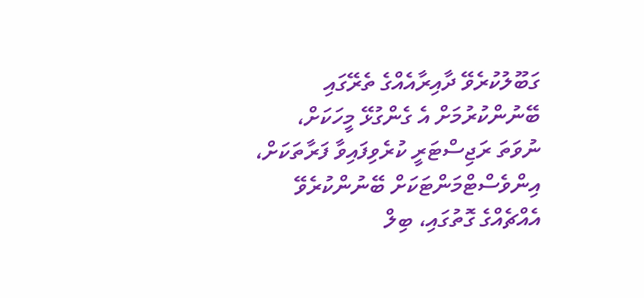ގަބޫލުކުރެވޭ ދާއިރާއެއްގެ ތެރޭގައި ބޭނުންކުރުމަށް އެ ގެންގުޅޭ މީހަކަށް، ނުވަތަ ރަޖިސްޓަރީ ކުރެވިފައިވާ ފަރާތަކަށް، އިންވެސްޓްމަންޓަކަށް ބޭނުންކުރެވޭ އެއްޗެއްގެ ގޮތުގައި، ބިލް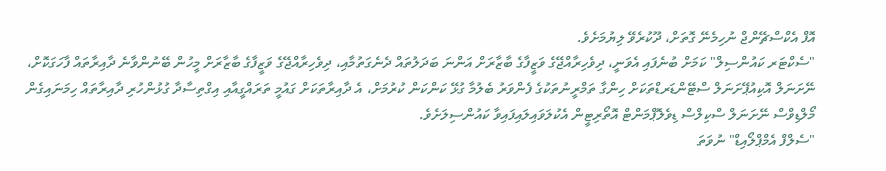އޮފް އެކްސްޗޭންޖް ނުހިމެނޭ ގޮތަށް، ދޫކުރެވޭ ލިޔުމަށެވެ.
"ސެކްޓަރ ކައުންސިލް" ކަމަށް ބުނެފައި އެވަނީ، ދިވެހިރާއްޖޭގެ ވަޒީފާގެ ބާޒާރަށް އަންނަ ބަދަލުތައް ދެނެގަތުމާއި، ދިވެހިރާއްޖޭގެ ވަޒީފާގެ ބާޒާރަށް މީހުން ބޭނުންވާނެ ދާއިރާތައް ފާހަގަކޮށް، ނޭށަނަލް އޮކިއުޕޭށަނަލް ސްޓޭންޑަރޑްތަކަށް ހިންގާ ތަމްރީނުތަކުގެ ފެންވަރު ބެލުމާ ގުޅޭ ކަންކަން ކުރުމަށް، އެ ދާއިރާތަކަށް ގައުމީ ތަރައްގީއާއި އިގްތިސާދާ ގުޅުންހުރި ދާއިރާތައް ހިމަނައިގެން މޯލްޑިވްސް ނޭށަނަލް ސްކިލްސް ޑިވެލޮޕްމަންޓް އޮތޯރިޓީން އެކުލަވައިލައިފައިވާ ކައުންސިލަށެވެ.
"ސެލްފް އެމްޕްލޯއިޑް" ނުވަތަ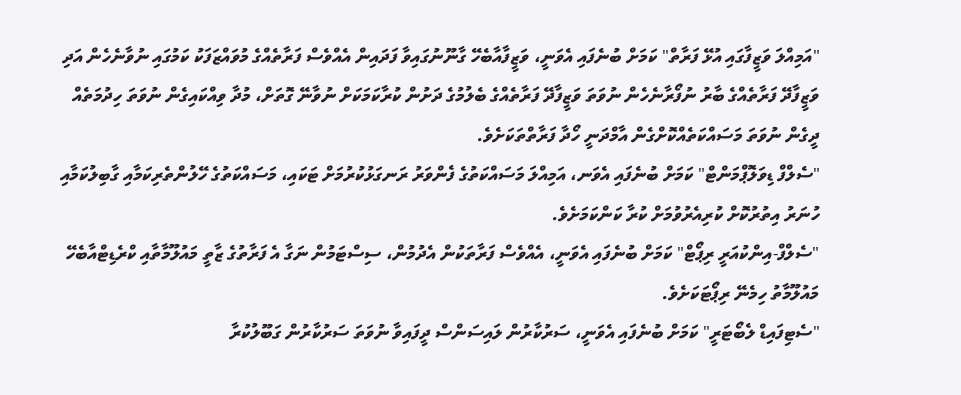"އަމިއްލަ ވަޒީފާގައި އުޅޭ ފަރާތް" ކަމަށް ބުނެފައި އެވަނީ، ވަޒީފާއާބެހޭ ގާނޫނުގައިވާ ފަދައިން އެއްވެސް ފަރާތެއްގެ މުވައްޒަފަކު ކަމުގައި ނުވާނެހެން އަދި ވަޒީފާދޭ ފަރާތެއްގެ ބާރު ނުފޯރާނެހެން ނުވަތަ ވަޒީފާދޭ ފަރާތެއްގެ ބެލުމުގެ ދަށުން ކުރާކަމަކަށް ނުވާނޭ ގޮތަށް، މުދާ ވިއްކައިގެން ނުވަތަ ހިދުމަތެއް ދީގެން ނުވަތަ މަސައްކަތެއްކޮށްގެން އާމްދަނީ ހޯދާ ފަރާތްތަކަށެވެ.
"ސެލްފް ޑިވަލޮޕްމަންޓް" ކަމަށް ބުނެފައި އެވަނ، އަމިއްލަ މަސައްކަތުގެ ފެންވަރު ރަނގަޅުކުރުމަށް ޓަކައި، މަސައްކަތުގެ ހޭލުންތެރިކަމާއި ގާބިލުކަމާއި ހުނަރު އިތުރުކޮށް ކުރިއެރުވުމަށް ކުރާ ކަންކަމަށެވެ.
"ސެލްފް-އިންކުއަރީ ރިޕޯޓް" ކަމަށް ބުނެފައި އެވަނީ، އެއްވެސް ފަރާތަކުން އެދުމުން، ސިސްޓަމުން ނަގާ އެ ފަރާތުގެ ޒާތީ މައުލޫމާތާއި ކްރެޑިޓްއާބެހޭ މައުލޫމާތު ހިމެނޭ ރިޕޯޓަކަށެވެ.
"ސެޓިފައިޑް ލެބޯޓަރީ" ކަމަށް ބުނެފައި އެވަނީ، ސަރުކާރުން ލައިސަންސް ދީފައިވާ ނުވަތަ ސަރުކާރުން ގަބޫލުކުރާ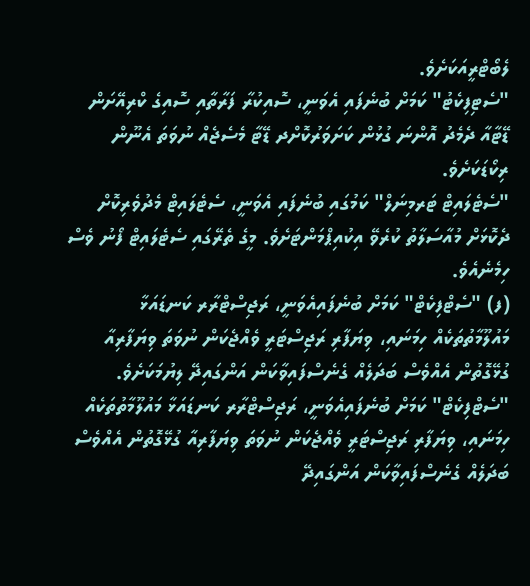ލެބޯޓްރީއަކަށެވެ.
"ސެޓިފިކެޓު" ކަމަށް ބުނެފައި އެވަނީ، ސޮއިކުރާ ފަރާތާއި ސޮއިގެ ކްރިއޭށަން ޑޭޓާއާ ދެމެދު އޮންނަ ގުޅުން ކަށަވަރުކޮށްދ ޑޭޓާ މެސެޖެއް ނުވަތަ އެނޫން ރިކޯޑަކަށެވެ.
"ސެޓެލައިޓް ޓަރމިނަލް" ކަމުގައި ބުނެފައި އެވަނީ، ސެޓެލައިޓް މެދުވެރިކޮށް ދެކޮޅަށް މުއާސަލާތު ކުރެވޭ އިކުއިޕްމަންޓަށެވެ. މީގެ ތެރޭގައި ސެޓެލައިޓް ފޯނު ވެސް ހިމެނެއެވެ.
(ފ) "ސެޓްފިކެޓް" ކަމަށް ބުނެފައިއެވަނީ، ރަޖިސްޓްރާރ ކަނޑައަޅާ މައުލޫމާތުތަކެއް ހިމަނައި، ވިޔަފާރި ރަޖިސްޓަރީ ވެއްޖެކަން ނުވަތަ ވިޔަފާރިއާ ގުޅޭގޮތުން އެއްވެސް ބަދަލެއް ގެނެސްފައިވާކަން އަންގައިދޭ ލިޔުމަކަށެވެ.
"ސެޓްފިކެޓް" ކަމަށް ބުނެފައިއެވަނީ، ރަޖިސްޓްރާރ ކަނޑައަޅާ މައުލޫމާތުތަކެއް ހިމަނައި، ވިޔަފާރި ރަޖިސްޓަރީ ވެއްޖެކަން ނުވަތަ ވިޔަފާރިއާ ގުޅޭގޮތުން އެއްވެސް ބަދަލެއް ގެނެސްފައިވާކަން އަންގައިދޭ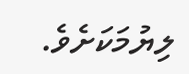ލިޔުމަކަށެވެ.